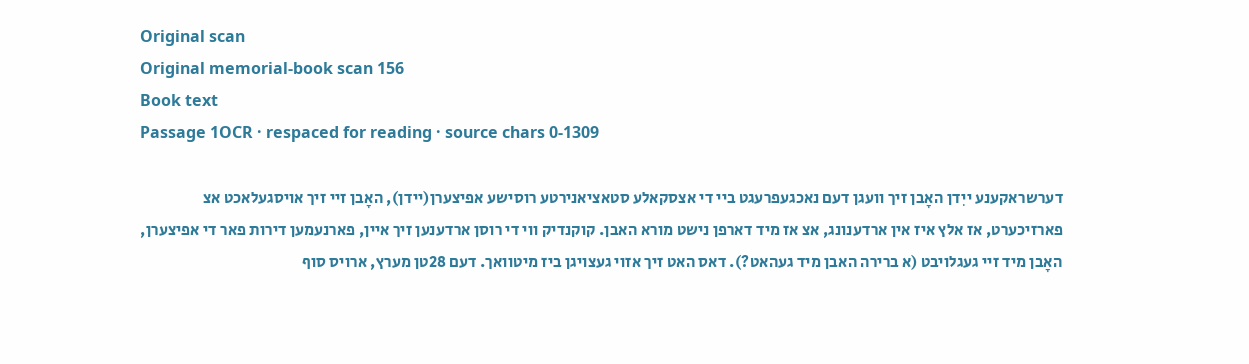Original scan
Original memorial-book scan 156
Book text
Passage 1OCR · respaced for reading · source chars 0-1309

דערשראקענע ייִדן האָבן זיך וועגן דעם נאכגעפרעגט ביי די אצסקאלע סטאציאנירטע רוסישע אפיצערן(יידן), האָבן זיי זיך אויסגעלאכט אצ פארזיכערט, אז אלץ איז אין ארדענונג, אצ אז מיד דארפן נישט מורא האבן. קוקנדיק ווי די רוסן ארדענען זיך איין, פארנעמען דירות פאר די אפיצערן, האָבן מיד זיי געגלויבט (א ברירה האבן מיד געהאט?). דאס האט זיך אזוי געצויגן ביז מיטוואך. דעם 28טן מערץ, ארויס סוף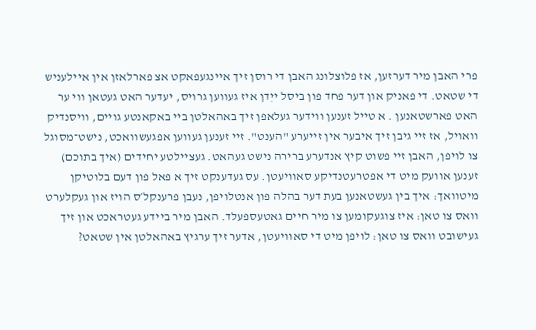פרי האבן מיר דערזען, אז פלוצלונג האבן די רוסן זיך איינגעפאקט אצ פארלאזן אין איילעניש די שטאט. די פאניק און דער פחד פון ביסל ייִדן איז געווען גרויס, יעדער האט געטאן ווי ער האט פארשטאנען . א טייל זענען ווידער געלאפן זיך באהאלטן ביי באקאנטע גויים, וויסנדיק וואויל, אז זיי גיבן זיך איבער אין זייערע "הענט". זיי זענען געווען אפגעשוואכט, נישט־מסוגל צו לויפן, האבן זיי פשוט קיץ אנדערע ברירה נישט געהאט. געציילטע יחידים (איך בתוכם) זענען אוועק מיט די אפטרעטנדיקע סאוויעטן. עס געדענקט זיך א פאל פון דעם בלוטיקן מיטוואך: איך בין געשטאנען בעת דער בהלה פון אנטלויפן, נעבן פרענקל׳ס הויז און געקלערט וואס צו טאן: איז צוגעקומען צו מיר חיים גאטעספעלד. האבן מיר ביידע געטראכט און זיך געישובט וואס צו טאן: לויפן מיט די סאוויעטן, אדער זיך ערגיץ באהאלטן אין שטאט?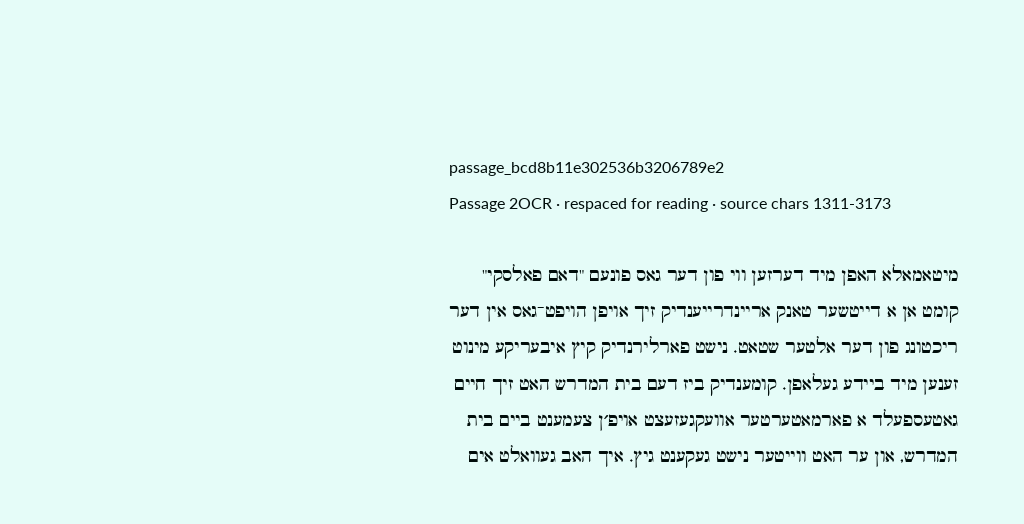passage_bcd8b11e302536b3206789e2
Passage 2OCR · respaced for reading · source chars 1311-3173

מיטאמאלא האפן מיד דערזען ווי פון דער גאס פונעם "דאם פאלסקי" קומט אן א דייטשער טאנק אריינדרייענדיק זיך אויפן הויפט־גאס אין דער ריכטונג פון דער אלטער שטאט. נישט פארלירנדיק קיץ איבעריקע מינוט זענען מיד ביידע געלאפן. קומענדיק ביז דעם בית המדרש האט זיך חיים גאטעספעלד א פארמאטערטער אוועקגעזעצט אויפ׳ן צעמענט ביים בית המדרש, און ער האט ווייטער נישט געקענט גיץ. איך האב געוואלט אים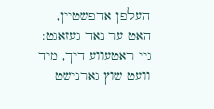העלפן אדפשטיין, האט ער נאד געזאגט: גיי ראטעווע דיך, מיד וועט שוץ גארנישט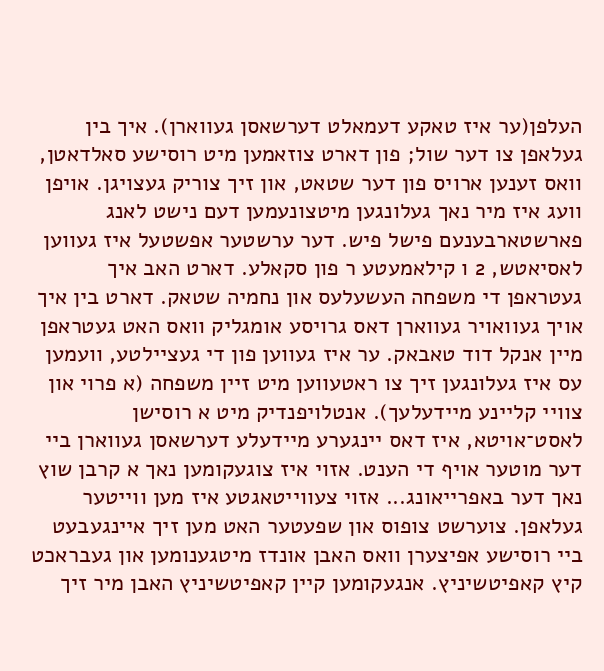העלפן(ער איז טאקע דעמאלט דערשאסן געווארן). איך בין געלאפן צו דער שול; פון דארט צוזאמען מיט רוסישע סאלדאטן, וואס זענען ארויס פון דער שטאט, און זיך צוריק געצויגן. אויפן וועג איז מיר נאך געלונגען מיטצונעמען דעם נישט לאנג פארשטארבענעם פישל פיש. דער ערשטער אפשטעל איז געווען לאסיאטש, 2 ו קילאמעטע ר פון סקאלע. דארט האב איך געטראפן די משפחה העשעלעס און נחמיה שטאק. דארט בין איך אויך געוואויר געווארן דאס גרויסע אומגליק וואס האט געטראפן מיין אנקל דוד טאבאק. ער איז געווען פון די געציילטע, וועמען עס איז געלונגען זיך צו ראטעווען מיט זיין משפחה (א פרוי און צוויי קליינע מיידעלעך). אנטלויפנדיק מיט א רוסישן לאסט־אויטא, איז דאס יינגערע מיידעלע דערשאסן געווארן ביי דער מוטער אויף די הענט. אזוי איז צוגעקומען נאך א קרבן שוץ נאך דער באפרייאונג... אזוי צעווייטאגטע איז מען ווייטער געלאפן. צוערשט צופוס און שפעטער האט מען זיך איינגעבעט ביי רוסישע אפיצערן וואס האבן אונדז מיטגענומען און געבראכט קיץ קאפיטשיניץ. אנגעקומען קיין קאפיטשיניץ האבן מיר זיך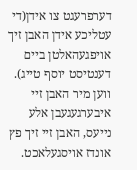דערפרעגט צו אידן(די עטליכע אידן האבן זיך אויפגעהאלטן ביים דענטיסט יוסף טייג). ווען מיר האבן זיי איבערגעגעבן אלע נייעס, האבן זיי זיך פץ אונדז אויסגעלאכט.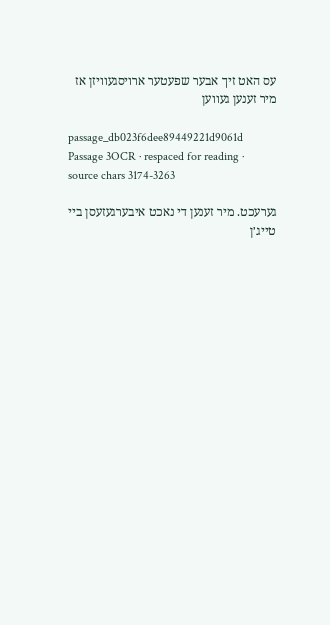עס האט זיך אבער שפעטער ארויסגעוויזן אז מיר זענען געווען

passage_db023f6dee89449221d9061d
Passage 3OCR · respaced for reading · source chars 3174-3263

גערעכט. מיר זענען די נאכט איבערגעזעסן ביי טייג׳ן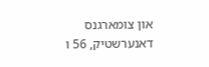און צומארגנס דאנערשטיק, 56 ו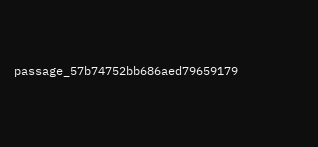passage_57b74752bb686aed79659179